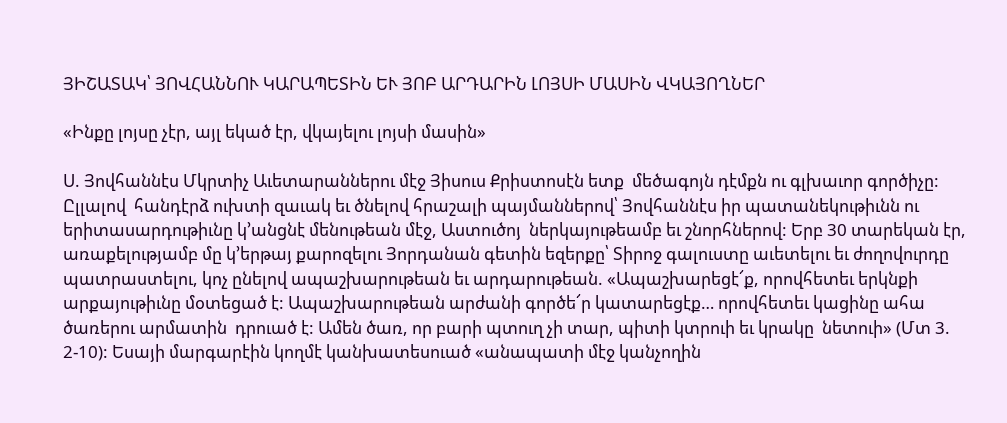ՅԻՇԱՏԱԿ՝ ՅՈՎՀԱՆՆՈՒ ԿԱՐԱՊԵՏԻՆ ԵՒ ՅՈԲ ԱՐԴԱՐԻՆ ԼՈՅՍԻ ՄԱՍԻՆ ՎԿԱՅՈՂՆԵՐ

«Ինքը լոյսը չէր, այլ եկած էր, վկայելու լոյսի մասին»

Ս. Յովհաննէս Մկրտիչ Աւետարաններու մէջ Յիսուս Քրիստոսէն ետք  մեծագոյն դէմքն ու գլխաւոր գործիչը: Ըլլալով  հանդէրձ ուխտի զաւակ եւ ծնելով հրաշալի պայմաններով՝ Յովհաննէս իր պատանեկութիւնն ու երիտասարդութիւնը կ’անցնէ մենութեան մէջ, Աստուծոյ  ներկայութեամբ եւ շնորհներով: Երբ 30 տարեկան էր, առաքելությամբ մը կ’երթայ քարոզելու Յորդանան գետին եզերքը՝ Տիրոջ գալուստը աւետելու եւ ժողովուրդը պատրաստելու, կոչ ընելով ապաշխարութեան եւ արդարութեան. «Ապաշխարեցէ՜ք, որովհետեւ երկնքի արքայութիւնը մօտեցած է: Ապաշխարութեան արժանի գործե՜ր կատարեցէք… որովհետեւ կացինը ահա ծառերու արմատին  դրուած է: Ամեն ծառ, որ բարի պտուղ չի տար, պիտի կտրուի եւ կրակը  նետուի» (Մտ 3. 2-10): Եսայի մարգարէին կողմէ կանխատեսուած «անապատի մէջ կանչողին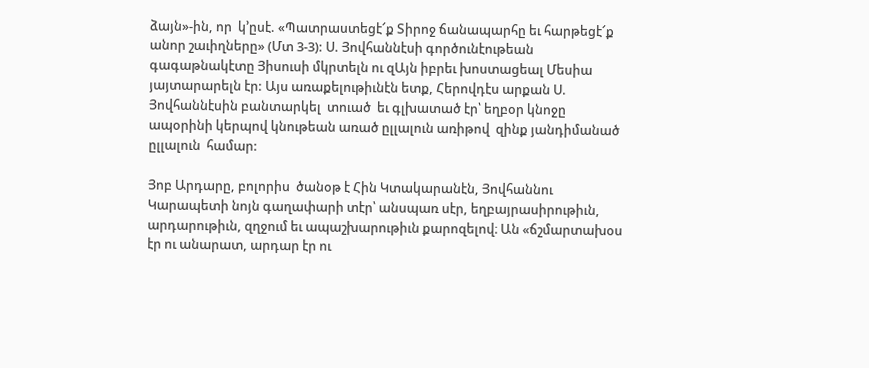ձայն»-ին, որ  կ’ըսէ. «Պատրաստեցէ՜ք Տիրոջ ճանապարհը եւ հարթեցէ՜ք  անոր շաւիղները» (Մտ 3-3): Ս. Յովհաննէսի գործունէութեան գագաթնակէտը Յիսուսի մկրտելն ու զԱյն իբրեւ խոստացեալ Մեսիա յայտարարելն էր: Այս առաքելութիւնէն ետք, Հերովդէս արքան Ս. Յովհաննէսին բանտարկել  տուած  եւ գլխատած էր՝ եղբօր կնոջը  ապօրինի կերպով կնութեան առած ըլլալուն առիթով  զինք յանդիմանած ըլլալուն  համար:

Յոբ Արդարը, բոլորիս  ծանօթ է Հին Կտակարանէն, Յովհաննու Կարապետի նոյն գաղափարի տէր՝ անսպառ սէր, եղբայրասիրութիւն, արդարութիւն, զղջում եւ ապաշխարութիւն քարոզելով։ Ան «ճշմարտախօս էր ու անարատ, արդար էր ու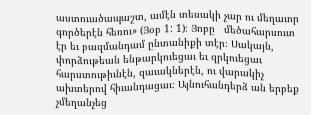աստուածապաշտ, ամէն տեսակի չար ու մեղաւոր գործերէն հեռու» (Յօբ 1: 1)։ Յոբը   մեծահարսուտ էր եւ բազմանդամ ընտանիքի տէր։ Սակայն, փորձութեան ենթարկուեցաւ եւ զրկուեցաւ հարստութիւնէն, զաւակներէն, ու վարակիչ ախտերով հիւանդացաւ։ Այնուհանդերձ ան երբեք չմեղանչեց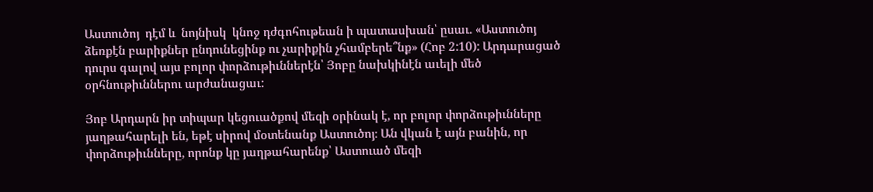Աստուծոյ  դէմ և  նոյնիսկ  կնոջ դժգոհութեան ի պատասխան՝ ըսաւ. «Աստուծոյ ձեռքէն բարիքներ ընդունեցինք ու չարիքին չհամբերե՞նք» (Հոբ 2:10): Արդարացած դուրս գալով այս բոլոր փորձութիւններէն՝ Յոբը նախկինէն աւելի մեծ օրհնութիւններու արժանացաւ:

Յոբ Արդարն իր տիպար կեցուածքով մեզի օրինակ է, որ բոլոր փորձութիւնները յաղթահարելի են, եթէ սիրով մօտենանք Աստուծոյ։ Ան վկան է այն բանին, որ փորձութիւնները, որոնք կը յաղթահարենք՝ Աստուած մեզի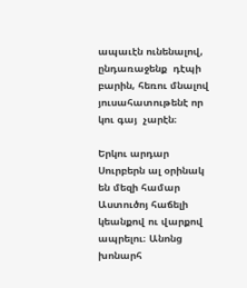ապաւէն ունենալով,  ընդառաջենք  դէպի բարին, հեռու մնալով  յուսահատութենէ որ  կու գայ  չարէն։

Երկու արդար Սուրբերն ալ օրինակ են մեզի համար Աստուծոյ հաճելի կեանքով ու վարքով ապրելու։ Անոնց խոնարհ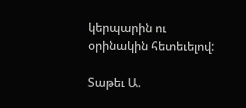կերպարին ու օրինակին հետեւելով:

Տաթեւ Ա.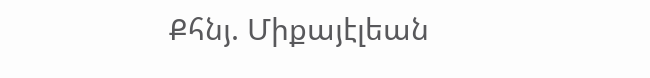Քհնյ. Միքայէլեան